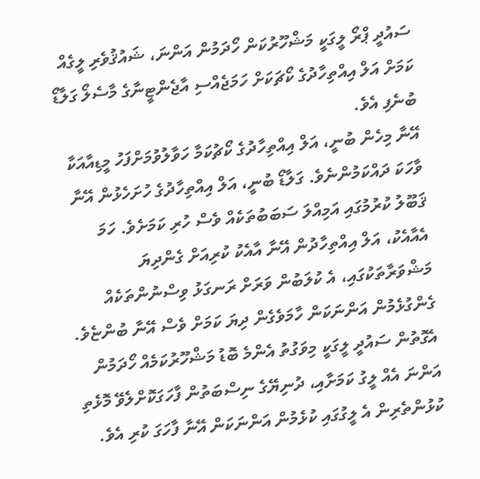ސައުދީ ޕްރޯ ލީގަކީ މަޝްހޫރުކަން ހޯދަމުން އަންނަ، ޝައުޤުވެރި ލީގެއް ކަމަށް އަލް އިއްތިހާދުގެ ކޯޗަކަށް ހަމަޖެއްސި އާޖެންޓީނާގެ މާސެލޯ ގަލާޑޯ ބުނެފި އެވެ.
އޭނާ މިހެން ބުނީ، އަލް އިއްތިހާދުގެ ކޯޗުކަމާ ހަވާލުވުމަށްފަހު މީޑިއާއަކާ ވާހަކަ ދައްކަމުންނެވެ. ގަލާޑޯ ބުނީ، އަލް އިއްތިހާދުގެ ހުށަހެޅުން އޭނާ ޤަބޫލު ކުރުމުގައި އަމިއްލަ ސަބަބުތަކެއް ވެސް ހުރި ކަމަށެވެ. ހަމަ އެއާއެކު، އަލް އިއްތިހާދުން އޭނާ އާއެކު ކުރިއަށް ގެންދިޔަ މަޝްވަރާތަކުގައި، އެ ކުލަބުން ވަރަށް ރަނގަޅު ވިސްނުންތަކެއް ގެންގުޅެމުން އަންނަކަން ހާމަވެގެން ދިޔަ ކަމަށް ވެސް އޭނާ ބުންޏެވެ. އެގޮތުން ސައުދީ ލީގަކީ މިވަގުތު އެންމެ ބޮޑު މަޝްހޫރުކަމެއް ހޯދަމުން އަންނަ އެއް ލީގު ކަމަށާއި، ދުނިޔޭގެ ނިސްބަތުން ފާހަގަކޮށްލެވޭ މޮޅެތި ކުޅުންތެރިން އެ ލީގުގައި ކުޅެމުން އަންނަކަން އޭނާ ފާހަގަ ކުރި އެވެ.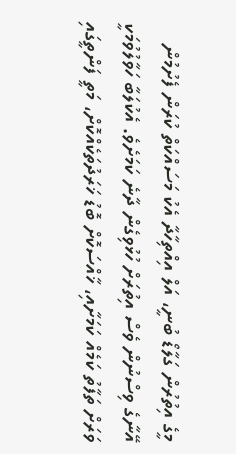މީގެ އިތުރުން ގަލާޑޯ ބުނީ، އަލް އިއްތިހާދާ އެކު މަސައްކަތް ކުރަން ފެށުމުން އޭނާގެ ވިސްނުން ވެސް އިތުރަށް ހުޅުވިގެން ދާނެ ކަމަށެވެ. އެކުލަބާ ހަވާލުވުމަކީ ވަރަށް ތަފާތު ކަމެއް ކަމަށާއި، ޚާއްސަކޮށް ބޮޑު ޚަރަދުތަކެއްކޮށް، މަތީ ފަންތީގައި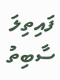ފައިތިލަ ސާބިތު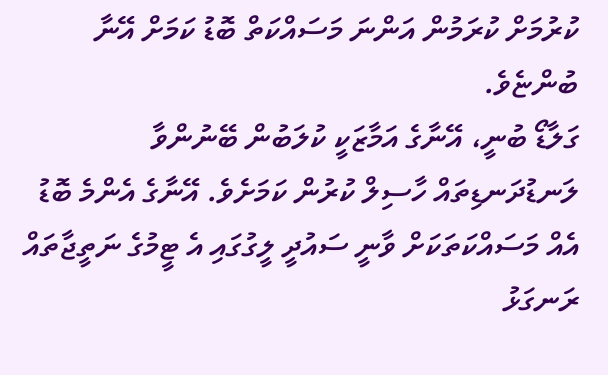ކުރުމަށް ކުރަމުން އަންނަ މަސައްކަތް ބޮޑު ކަމަށް އޭނާ ބުންޏެވެ.
ގަލާޑޯ ބުނީ، އޭނާގެ އަމާޒަކީ ކުލަބުން ބޭނުންވާ ލަނޑުދަނޑިތައް ހާސިލް ކުރުން ކަމަށެވެ. އޭނާގެ އެންމެ ބޮޑު އެއް މަސައްކަތަކަށް ވާނީ ސައުދީ ލީގުގައި އެ ޓީމުގެ ނަތީޖާތައް ރަނގަޅު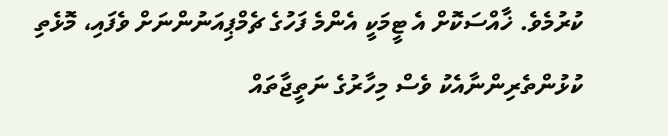ކުރުމެވެ. ޚާއްސަކޮށް އެ ޓީމަކީ އެންމެ ފަހުގެ ޗެމްޕިއަނުންނަށް ވެފައި، މޮޅެތި ކުޅުންތެރިންނާއެކު ވެސް މިހާރުގެ ނަތީޖާތައް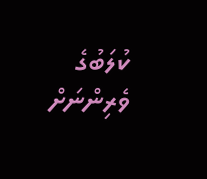ކުލަބުގެ ވެރިންނަށް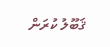ޤަބޫލު ކުރަން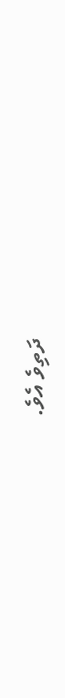ދަތިވެ އެވެ.